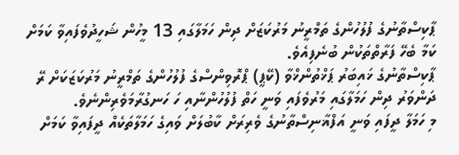ޕާކިސްތާނުގެ ފުލުހުންގެ ތަމްރީނު މަރުކަޒަށް ދިން ހަމަލާގައި 13 މީހުން ޝަހީދުވެފައިވާ ކަމަށް ކަމާ ބެހޭ ފަރާތްތަކުން ބުނެފިއެވެ.
ޕާކިސްތާނުގެ ޚައިބަރު ޕަޚްތުންޚްވާ (ކޭޕީ) ޕްރޮވިންސްގެ ފުލުހުންގެ ތަމްރީނު މަރުކަޒަކަށް ރޭ ދަންވަރު ދިން ހަމަލާގައި މަރުވެފައި ވަނީ ހަތް ފުލުހުންނާއި ހަ ހަނގުރާމަވެރިންނެވެ.
މި ހަމަލާ ދީފައި ވަނީ އަފްޣާނިސްތާނުގެ ވެރިރަށް ކާބުލަށް ވައިގެ ހަމަލާތަކެއް ދީފައިވާ ކަމަށް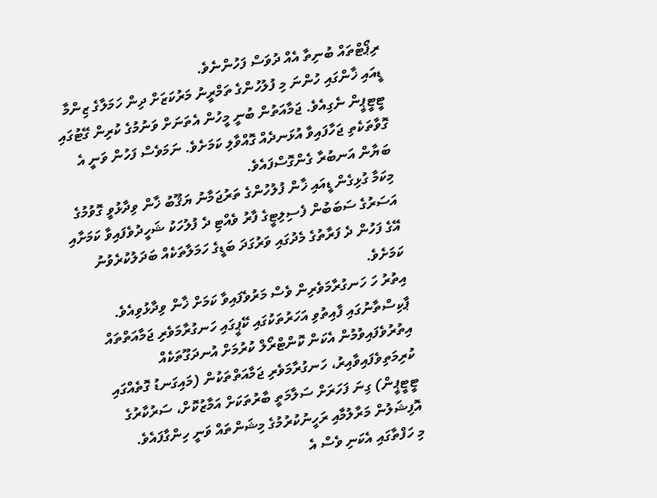ރިޕޯޓްތައް ބުނިތާ އެއް ދުވަސް ފަހުންނެވެ.
ޑީއައި ޚާންގައި ހުންނަ މި ފުލުހުންގެ ތަމްރީނު މަރުކަޒަށް ދިން ހަމަލާގެ ޒިންމާ ޓީޓީޕީން ނެގިއެވެ. ޖަމާއަތުން ބުނީ މީހުން އެތަނަށް ވަނުމުގެ ކުރިން ގޭޓުގައި ގޮވާތަކެތި ޖަހާފައިވާ އުޅަނދެއް ގޮއްވާލި ކަމަށެވެ. ނަމަވެސް ފަހުން ވަނީ އެ ބަޔާން އަނބުރާ ގެންގޮސްފައެވެ.
މިކަމާ ގުޅިގެން ޑީއައި ޚާން ފުލުހުންގެ ތަރުޖަމާނު ޔަޤޫބު ޚާން ވިދާޅުވީ ގޮވުމުގެ އަސަރުގެ ސަބަބުން ފެސިލިޓީގެ ފާރު ވެއްޓި ދެ ފުލުހަކު ޝަހީދުވެފައިވާ ކަމަށާއި އޭގެ ފަހުން ދެ ފަރާތުގެ މެދުގައި ވަރުގަދަ ބަޑީގެ ހަމަލާތަކެއް ބަދަލުކުރެވުނު ކަމަށެވެ.
އިތުރު ހަ ހަނގުރާމަވެރިން ވެސް މަރުވެފައިވާ ކަމަށް ޚާން ވިދާޅުވިއެވެ.
ޕާކިސްތާނުގައި ފާއިތުވި އަހަރުތަކުގައި ކޭޕީގައި ހަނގުރާމަވެރި ޖަމާއަތްތައް އިތުރުވެފައިވުމުން އެކަން ކޮންޓްރޯލް ކުރުމަށް އުނދަގޫތަކެއް ކުރިމަތިވެފައިވާއިރު، ހަނގުރާމަވެރި ޖަމާއަތްތަކުން (މައިގަނޑު ގޮތެއްގައި ޓީޓީޕީން) ގިނަ ފަހަރަށް ސަލާމަތީ ބާރުތަކަށް އަމާޒުކޮށް، ސަރުކާރުގެ އޮފިޝަލުން މަރާލުމާއި ރަހީނުކުރުމުގެ މިޝަންތައް ވަނީ ހިންގާފައެވެ.
މި ހަފްތާގައި އެކަނި ވެސް އެ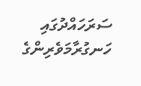ސަރަހައްދުގައި ހަނގުރާމަވެރިންގެ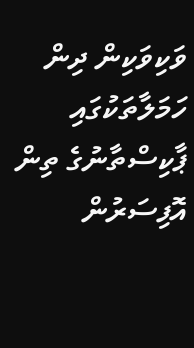ވަކިވަކިން ދިން ހަމަލާތަކުގައި ޕާކިސްތާނުގެ ތިން އޮފިސަރުން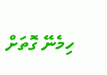ހިމެނޭ ގޮތަށް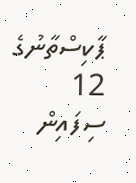ޕާކިސްތާނުގެ 12 ސިފައިން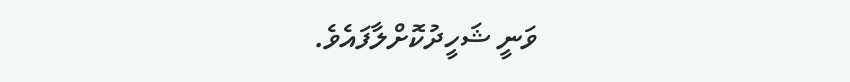ވަނީ ޝަހީދުކޮށްލާފައެވެ.